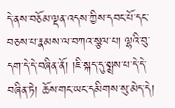དེ་ནས་བཅོམ་ལྡན་འདས་ཀྱིས་དབང་པོ་དང་བཅས་པ་རྣམས་ལ་བཀའ་སྩལ་པ། ལྷའི་བུ་དག་དེ་དེ་བཞིན་ནོ། །ཇི་སྐད་དུ་སྨྲས་པ་དེ་དེ་བཞིན་ཏེ། ཆོས་གང་ཡང་དམིགས་སུ་མེད་དེ།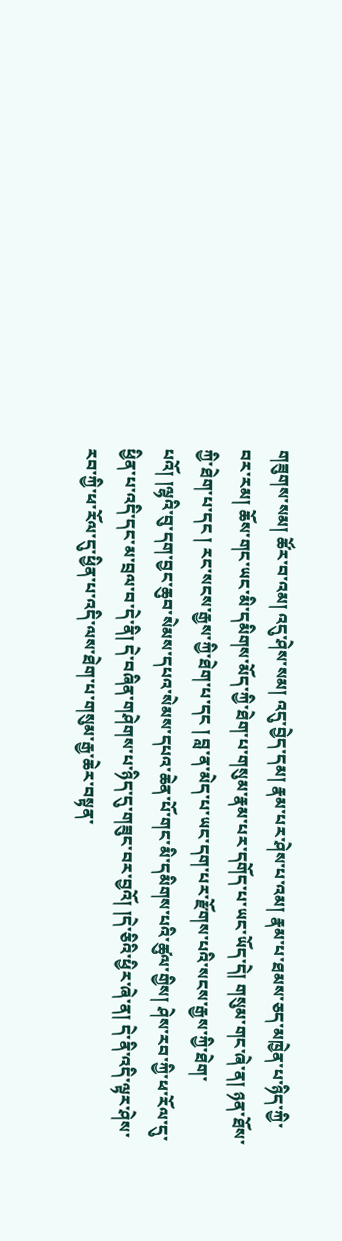གཟུགས་སམ། ཚོར་བ་འམ། འདུ་ཤེས་སམ། འདུ་བྱེད་དམ། རྣམ་པར་ཤེས་པ་འམ། རྣམ་པ་ཐམས་ཅད་མཁྱེན་པ་ཉིད་ཀྱི་བར་རམ། ཆོས་གང་ཡང་མི་དམིགས་མོད་ཀྱི་ཐེག་པ་གསུམ་རྣམ་པར་དགོད་པ་ཡང་ཡོད་དེ། གསུམ་གང་ཞེ་ན། ཉན་ཐོས་ཀྱི་ཐེག་པ་དང ། རང་སངས་རྒྱས་ཀྱི་ཐེག་པ་དང ། བླ་ན་མེད་པ་ཡང་དག་པར་རྫོགས་པའི་སངས་རྒྱས་ཀྱི་ཐེག་པའོ། །ལྷའི་བུ་དག་བྱང་ཆུབ་སེམས་དཔའ་སེམས་དཔའ་ཆེན་པོ་གང་མི་དམིགས་པའི་ཚུལ་གྱིས། ཤེས་རབ་ཀྱི་ཕ་རོལ་དུ་ཕྱིན་པ་འདི་དང་མ་བྲལ་བ་དེ་ནི། དེ་བཞིན་གཤེགས་པ་ཉིད་དུ་གཟུང་བར་བྱའོ། །དེ་ཅིའི་ཕྱིར་ཞེ་ན། དེ་ནི་འདི་ལྟར་ཤེས་རབ་ཀྱི་ཕ་རོལ་དུ་ཕྱིན་པ་འདི་ལས་ཐེག་པ་གསུམ་རྒྱ་ཆེར་བསྟན་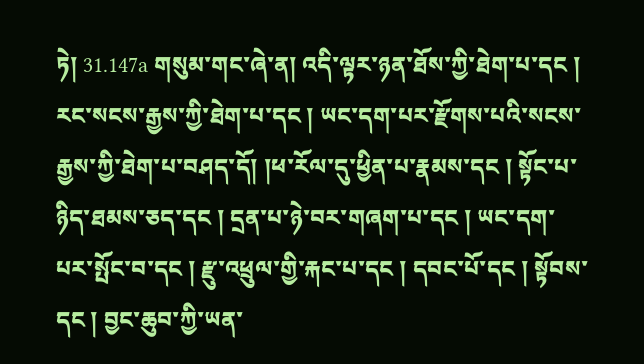ཏེ། 31.147a གསུམ་གང་ཞེ་ན། འདི་ལྟར་ཉན་ཐོས་ཀྱི་ཐེག་པ་དང ། རང་སངས་རྒྱས་ཀྱི་ཐེག་པ་དང ། ཡང་དག་པར་རྫོགས་པའི་སངས་རྒྱས་ཀྱི་ཐེག་པ་བཤད་དོ། །ཕ་རོལ་དུ་ཕྱིན་པ་རྣམས་དང ། སྟོང་པ་ཉིད་ཐམས་ཅད་དང ། དྲན་པ་ཉེ་བར་གཞག་པ་དང ། ཡང་དག་པར་སྤོང་བ་དང ། རྫུ་འཕྲུལ་གྱི་རྐང་པ་དང ། དབང་པོ་དང ། སྟོབས་དང ། བྱང་ཆུབ་ཀྱི་ཡན་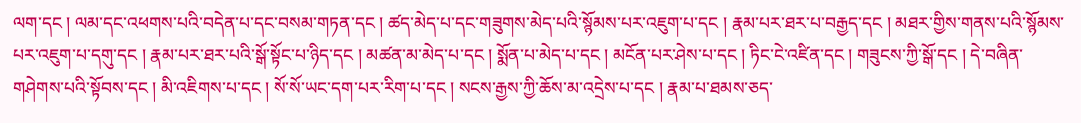ལག་དང ། ལམ་དང་འཕགས་པའི་བདེན་པ་དང་བསམ་གཏན་དང ། ཚད་མེད་པ་དང་གཟུགས་མེད་པའི་སྙོམས་པར་འཇུག་པ་དང ། རྣམ་པར་ཐར་པ་བརྒྱད་དང ། མཐར་གྱིས་གནས་པའི་སྙོམས་པར་འཇུག་པ་དགུ་དང ། རྣམ་པར་ཐར་པའི་སྒོ་སྟོང་པ་ཉིད་དང ། མཚན་མ་མེད་པ་དང ། སྨོན་པ་མེད་པ་དང ། མངོན་པར་ཤེས་པ་དང ། ཏིང་ངེ་འཛིན་དང ། གཟུངས་ཀྱི་སྒོ་དང ། དེ་བཞིན་གཤེགས་པའི་སྟོབས་དང ། མི་འཇིགས་པ་དང ། སོ་སོ་ཡང་དག་པར་རིག་པ་དང ། སངས་རྒྱས་ཀྱི་ཆོས་མ་འདྲེས་པ་དང ། རྣམ་པ་ཐམས་ཅད་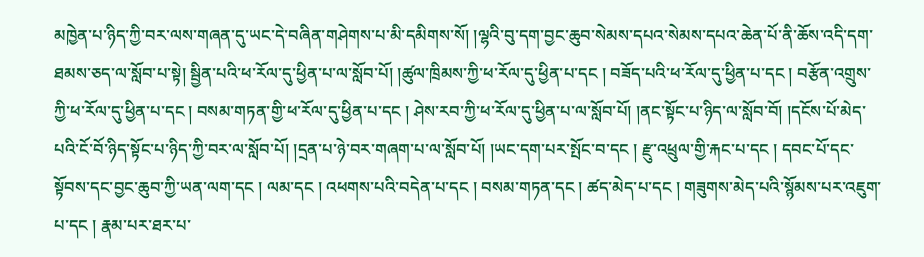མཁྱེན་པ་ཉིད་ཀྱི་བར་ལས་གཞན་དུ་ཡང་དེ་བཞིན་གཤེགས་པ་མི་དམིགས་སོ། །ལྷའི་བུ་དག་བྱང་ཆུབ་སེམས་དཔའ་སེམས་དཔའ་ཆེན་པོ་ནི་ཆོས་འདི་དག་ཐམས་ཅད་ལ་སློབ་པ་སྟེ། སྦྱིན་པའི་ཕ་རོལ་དུ་ཕྱིན་པ་ལ་སློབ་པོ། །ཚུལ་ཁྲིམས་ཀྱི་ཕ་རོལ་དུ་ཕྱིན་པ་དང ། བཟོད་པའི་ཕ་རོལ་དུ་ཕྱིན་པ་དང ། བརྩོན་འགྲུས་ཀྱི་ཕ་རོལ་དུ་ཕྱིན་པ་དང ། བསམ་གཏན་གྱི་ཕ་རོལ་དུ་ཕྱིན་པ་དང ། ཤེས་རབ་ཀྱི་ཕ་རོལ་དུ་ཕྱིན་པ་ལ་སློབ་པོ། །ནང་སྟོང་པ་ཉིད་ལ་སློབ་བོ། །དངོས་པོ་མེད་པའི་ངོ་བོ་ཉིད་སྟོང་པ་ཉིད་ཀྱི་བར་ལ་སློབ་པོ། །དྲན་པ་ཉེ་བར་གཞག་པ་ལ་སློབ་པོ། །ཡང་དག་པར་སྤོང་བ་དང ། རྫུ་འཕྲུལ་གྱི་རྐང་པ་དང ། དབང་པོ་དང་སྟོབས་དང་བྱང་ཆུབ་ཀྱི་ཡན་ལག་དང ། ལམ་དང ། འཕགས་པའི་བདེན་པ་དང ། བསམ་གཏན་དང ། ཚད་མེད་པ་དང ། གཟུགས་མེད་པའི་སྙོམས་པར་འཇུག་པ་དང ། རྣམ་པར་ཐར་པ་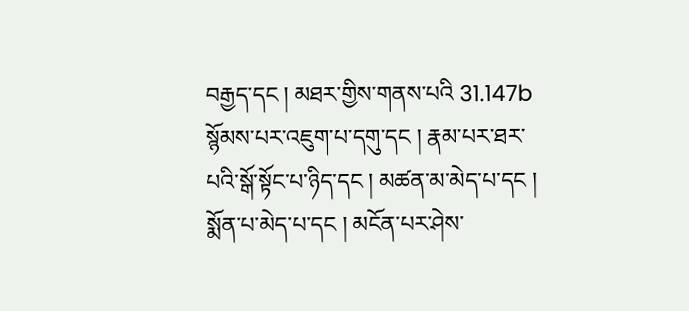བརྒྱད་དང ། མཐར་གྱིས་གནས་པའི 31.147b སྙོམས་པར་འཇུག་པ་དགུ་དང ། རྣམ་པར་ཐར་པའི་སྒོ་སྟོང་པ་ཉིད་དང ། མཚན་མ་མེད་པ་དང ། སྨོན་པ་མེད་པ་དང ། མངོན་པར་ཤེས་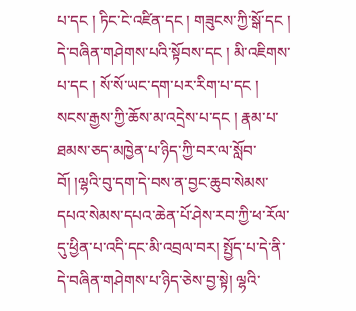པ་དང ། ཏིང་ངེ་འཛིན་དང ། གཟུངས་ཀྱི་སྒོ་དང ། དེ་བཞིན་གཤེགས་པའི་སྟོབས་དང ། མི་འཇིགས་པ་དང ། སོ་སོ་ཡང་དག་པར་རིག་པ་དང ། སངས་རྒྱས་ཀྱི་ཆོས་མ་འདྲེས་པ་དང ། རྣམ་པ་ཐམས་ཅད་མཁྱེན་པ་ཉིད་ཀྱི་བར་ལ་སློབ་བོ། །ལྷའི་བུ་དག་དེ་བས་ན་བྱང་ཆུབ་སེམས་དཔའ་སེམས་དཔའ་ཆེན་པོ་ཤེས་རབ་ཀྱི་ཕ་རོལ་དུ་ཕྱིན་པ་འདི་དང་མི་འབྲལ་བར། སྤྱོད་པ་དེ་ནི་དེ་བཞིན་གཤེགས་པ་ཉིད་ཅེས་བྱ་སྟེ། ལྷའི་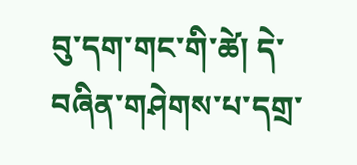བུ་དག་གང་གི་ཚེ། དེ་བཞིན་གཤེགས་པ་དགྲ་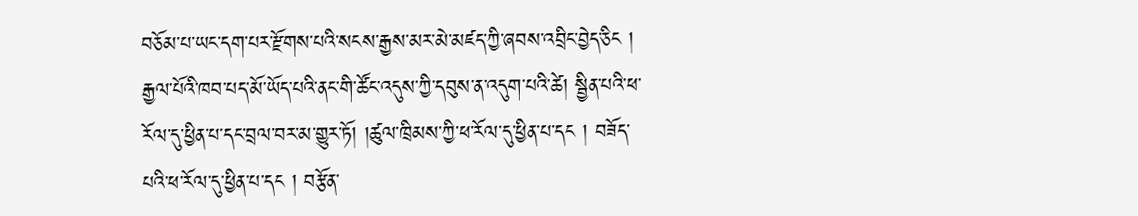བཅོམ་པ་ཡང་དག་པར་རྫོགས་པའི་སངས་རྒྱས་མར་མེ་མཛད་ཀྱི་ཞབས་འབྲིང་བྱེད་ཅིང ། རྒྱལ་པོའི་ཁབ་པད་མོ་ཡོད་པའི་ནང་གི་ཚོང་འདུས་ཀྱི་དབུས་ན་འདུག་པའི་ཚེ། སྦྱིན་པའི་ཕ་རོལ་དུ་ཕྱིན་པ་དང་བྲལ་བར་མ་གྱུར་ཏོ། །ཚུལ་ཁྲིམས་ཀྱི་ཕ་རོལ་དུ་ཕྱིན་པ་དང ། བཟོད་པའི་ཕ་རོལ་དུ་ཕྱིན་པ་དང ། བརྩོན་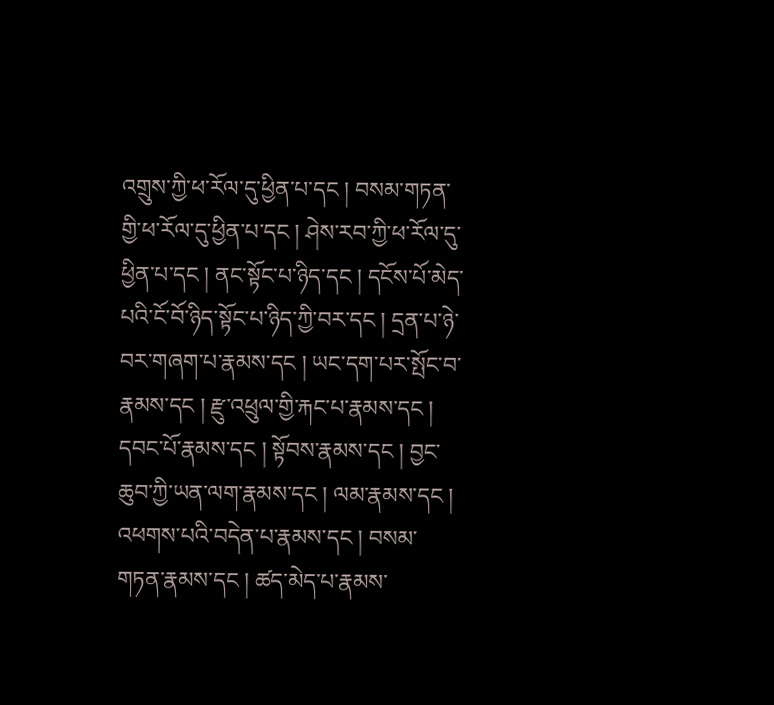འགྲུས་ཀྱི་ཕ་རོལ་དུ་ཕྱིན་པ་དང ། བསམ་གཏན་གྱི་ཕ་རོལ་དུ་ཕྱིན་པ་དང ། ཤེས་རབ་ཀྱི་ཕ་རོལ་དུ་ཕྱིན་པ་དང ། ནང་སྟོང་པ་ཉིད་དང ། དངོས་པོ་མེད་པའི་ངོ་བོ་ཉིད་སྟོང་པ་ཉིད་ཀྱི་བར་དང ། དྲན་པ་ཉེ་བར་གཞག་པ་རྣམས་དང ། ཡང་དག་པར་སྤོང་བ་རྣམས་དང ། རྫུ་འཕྲུལ་གྱི་རྐང་པ་རྣམས་དང ། དབང་པོ་རྣམས་དང ། སྟོབས་རྣམས་དང ། བྱང་ཆུབ་ཀྱི་ཡན་ལག་རྣམས་དང ། ལམ་རྣམས་དང ། འཕགས་པའི་བདེན་པ་རྣམས་དང ། བསམ་གཏན་རྣམས་དང ། ཚད་མེད་པ་རྣམས་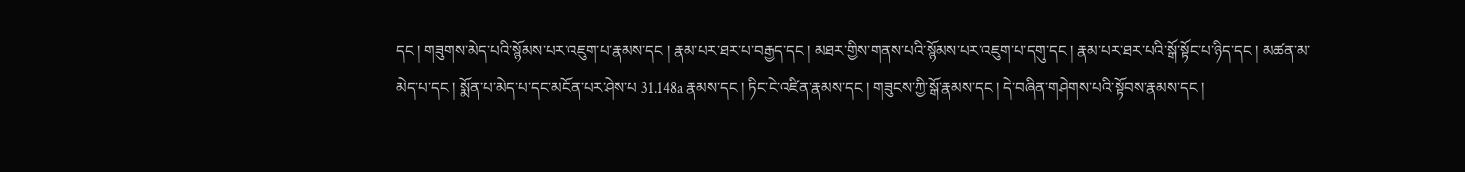དང ། གཟུགས་མེད་པའི་སྙོམས་པར་འཇུག་པ་རྣམས་དང ། རྣམ་པར་ཐར་པ་བརྒྱད་དང ། མཐར་གྱིས་གནས་པའི་སྙོམས་པར་འཇུག་པ་དགུ་དང ། རྣམ་པར་ཐར་པའི་སྒོ་སྟོང་པ་ཉིད་དང ། མཚན་མ་མེད་པ་དང ། སྨོན་པ་མེད་པ་དང་མངོན་པར་ཤེས་པ 31.148a རྣམས་དང ། ཏིང་ངེ་འཛིན་རྣམས་དང ། གཟུངས་ཀྱི་སྒོ་རྣམས་དང ། དེ་བཞིན་གཤེགས་པའི་སྟོབས་རྣམས་དང །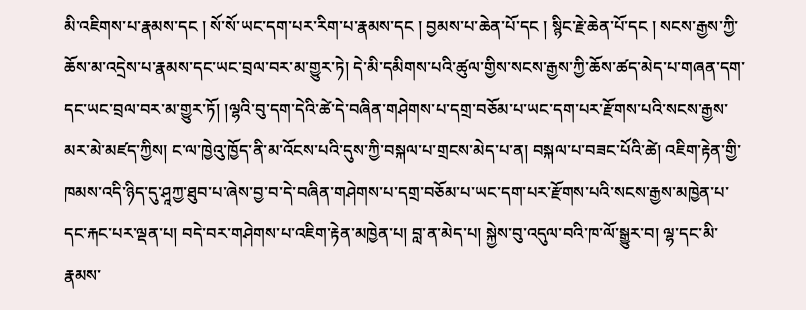མི་འཇིགས་པ་རྣམས་དང ། སོ་སོ་ཡང་དག་པར་རིག་པ་རྣམས་དང ། བྱམས་པ་ཆེན་པོ་དང ། སྙིང་རྗེ་ཆེན་པོ་དང ། སངས་རྒྱས་ཀྱི་ཆོས་མ་འདྲེས་པ་རྣམས་དང་ཡང་བྲལ་བར་མ་གྱུར་ཏེ། དེ་མི་དམིགས་པའི་ཚུལ་གྱིས་སངས་རྒྱས་ཀྱི་ཆོས་ཚད་མེད་པ་གཞན་དག་དང་ཡང་བྲལ་བར་མ་གྱུར་ཏོ། །ལྷའི་བུ་དག་དེའི་ཚེ་དེ་བཞིན་གཤེགས་པ་དགྲ་བཅོམ་པ་ཡང་དག་པར་རྫོགས་པའི་སངས་རྒྱས་མར་མེ་མཛད་ཀྱིས། ང་ལ་ཁྱེའུ་ཁྱོད་ནི་མ་འོངས་པའི་དུས་ཀྱི་བསྐལ་པ་གྲངས་མེད་པ་ན། བསྐལ་པ་བཟང་པོའི་ཚེ། འཇིག་རྟེན་གྱི་ཁམས་འདི་ཉིད་དུ་ཤཱཀྱ་ཐུབ་པ་ཞེས་བྱ་བ་དེ་བཞིན་གཤེགས་པ་དགྲ་བཅོམ་པ་ཡང་དག་པར་རྫོགས་པའི་སངས་རྒྱས་མཁྱེན་པ་དང་རྐང་པར་ལྡན་པ། བདེ་བར་གཤེགས་པ་འཇིག་རྟེན་མཁྱེན་པ། བླ་ན་མེད་པ། སྐྱེས་བུ་འདུལ་བའི་ཁ་ལོ་སྒྱུར་བ། ལྷ་དང་མི་རྣམས་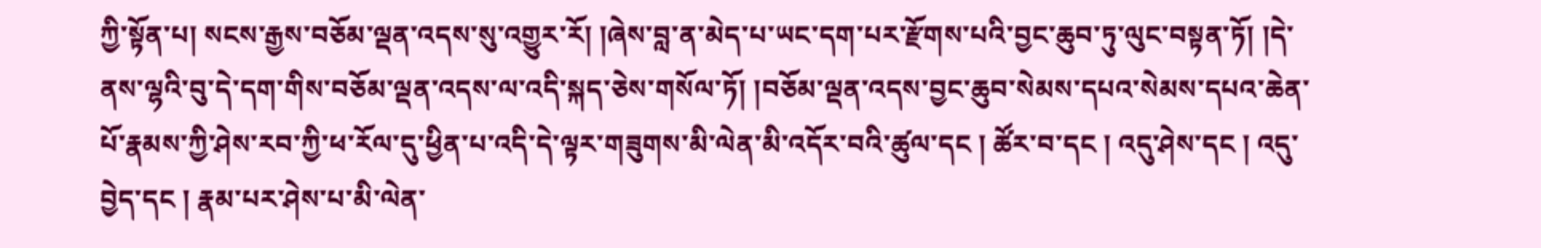ཀྱི་སྟོན་པ། སངས་རྒྱས་བཅོམ་ལྡན་འདས་སུ་འགྱུར་རོ། །ཞེས་བླ་ན་མེད་པ་ཡང་དག་པར་རྫོགས་པའི་བྱང་ཆུབ་ཏུ་ལུང་བསྟན་ཏོ། །དེ་ནས་ལྷའི་བུ་དེ་དག་གིས་བཅོམ་ལྡན་འདས་ལ་འདི་སྐད་ཅེས་གསོལ་ཏོ། །བཅོམ་ལྡན་འདས་བྱང་ཆུབ་སེམས་དཔའ་སེམས་དཔའ་ཆེན་པོ་རྣམས་ཀྱི་ཤེས་རབ་ཀྱི་ཕ་རོལ་དུ་ཕྱིན་པ་འདི་དེ་ལྟར་གཟུགས་མི་ལེན་མི་འདོར་བའི་ཚུལ་དང ། ཚོར་བ་དང ། འདུ་ཤེས་དང ། འདུ་བྱེད་དང ། རྣམ་པར་ཤེས་པ་མི་ལེན་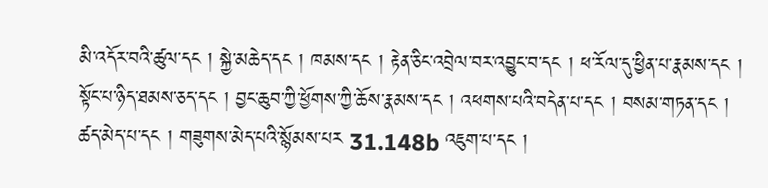མི་འདོར་བའི་ཚུལ་དང ། སྐྱེ་མཆེད་དང ། ཁམས་དང ། རྟེན་ཅིང་འབྲེལ་བར་འབྱུང་བ་དང ། ཕ་རོལ་དུ་ཕྱིན་པ་རྣམས་དང ། སྟོང་པ་ཉིད་ཐམས་ཅད་དང ། བྱང་ཆུབ་ཀྱི་ཕྱོགས་ཀྱི་ཆོས་རྣམས་དང ། འཕགས་པའི་བདེན་པ་དང ། བསམ་གཏན་དང ། ཚད་མེད་པ་དང ། གཟུགས་མེད་པའི་སྙོམས་པར 31.148b འཇུག་པ་དང །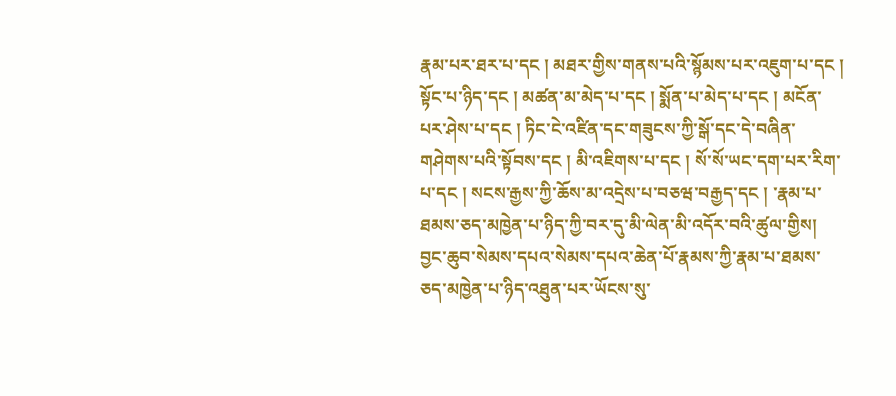རྣམ་པར་ཐར་པ་དང ། མཐར་གྱིས་གནས་པའི་སྙོམས་པར་འཇུག་པ་དང ། སྟོང་པ་ཉིད་དང ། མཚན་མ་མེད་པ་དང ། སྨོན་པ་མེད་པ་དང ། མངོན་པར་ཤེས་པ་དང ། ཏིང་ངེ་འཛིན་དང་གཟུངས་ཀྱི་སྒོ་དང་དེ་བཞིན་གཤེགས་པའི་སྟོབས་དང ། མི་འཇིགས་པ་དང ། སོ་སོ་ཡང་དག་པར་རིག་པ་དང ། སངས་རྒྱས་ཀྱི་ཆོས་མ་འདྲེས་པ་བཅཝ་བརྒྱད་དང ། ་རྣམ་པ་ཐམས་ཅད་མཁྱེན་པ་ཉིད་ཀྱི་བར་དུ་མི་ལེན་མི་འདོར་བའི་ཚུལ་གྱིས། བྱང་ཆུབ་སེམས་དཔའ་སེམས་དཔའ་ཆེན་པོ་རྣམས་ཀྱི་རྣམ་པ་ཐམས་ཅད་མཁྱེན་པ་ཉིད་འཐུན་པར་ཡོངས་སུ་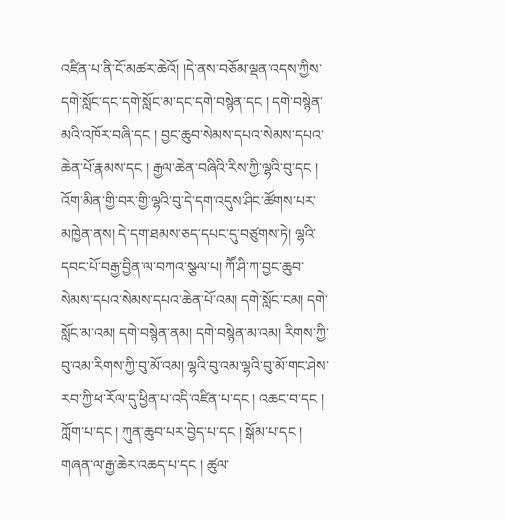འཛིན་པ་ནི་ངོ་མཚར་ཆེའོ། །དེ་ནས་བཅོམ་ལྡན་འདས་ཀྱིས་དགེ་སློང་དང་དགེ་སློང་མ་དང་དགེ་བསྙེན་དང ། དགེ་བསྙེན་མའི་འཁོར་བཞི་དང ། བྱང་ཆུབ་སེམས་དཔའ་སེམས་དཔའ་ཆེན་པོ་རྣམས་དང ། རྒྱལ་ཆེན་བཞིའི་རིས་ཀྱི་ལྷའི་བུ་དང ། འོག་མིན་གྱི་བར་གྱི་ལྷའི་བུ་དེ་དག་འདུས་ཤིང་ཚོགས་པར་མཁྱེན་ནས། དེ་དག་ཐམས་ཅད་དཔང་དུ་བཙུགས་ཏེ། ལྷའི་དབང་པོ་བརྒྱ་བྱིན་ལ་བཀའ་སྩལ་པ། ཀཽ་ཤི་ཀ་བྱང་ཆུབ་སེམས་དཔའ་སེམས་དཔའ་ཆེན་པོ་འམ། དགེ་སློང་ངམ། དགེ་སློང་མ་འམ། དགེ་བསྙེན་ནམ། དགེ་བསྙེན་མ་འམ། རིགས་ཀྱི་བུ་འམ་རིགས་ཀྱི་བུ་མོ་འམ། ལྷའི་བུ་འམ་ལྷའི་བུ་མོ་གང་ཤེས་རབ་ཀྱི་ཕ་རོལ་དུ་ཕྱིན་པ་འདི་འཛིན་པ་དང ། འཆང་བ་དང ། ཀློག་པ་དང ། ཀུན་ཆུབ་པར་བྱེད་པ་དང ། སྒོམ་པ་དང ། གཞན་ལ་རྒྱ་ཆེར་འཆད་པ་དང ། ཚུལ་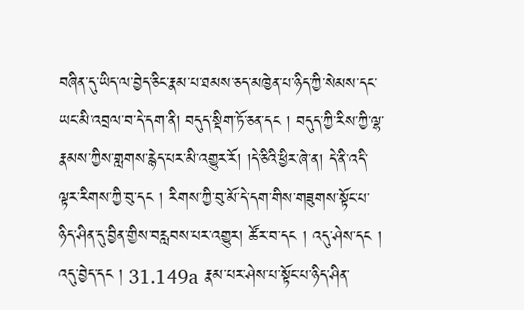བཞིན་དུ་ཡིད་ལ་བྱེད་ཅིང་རྣམ་པ་ཐམས་ཅད་མཁྱེན་པ་ཉིད་ཀྱི་སེམས་དང་ཡང་མི་འབྲལ་བ་དེ་དག་ནི། བདུད་སྡིག་ཏོ་ཅན་དང ། བདུད་ཀྱི་རིས་ཀྱི་ལྷ་རྣམས་ཀྱིས་གླགས་རྙེད་པར་མི་འགྱུར་རོ། །དེ་ཅིའི་ཕྱིར་ཞེ་ན། དེ་ནི་འདི་ལྟར་རིགས་ཀྱི་བུ་དང ། རིགས་ཀྱི་བུ་མོ་དེ་དག་གིས་གཟུགས་སྟོང་པ་ཉིད་ཤིན་དུ་བྱིན་གྱིས་བརླབས་པར་འགྱུར། ཚོར་བ་དང ། འདུ་ཤེས་དང ། འདུ་བྱེད་དང ། 31.149a རྣམ་པར་ཤེས་པ་སྟོང་པ་ཉིད་ཤིན་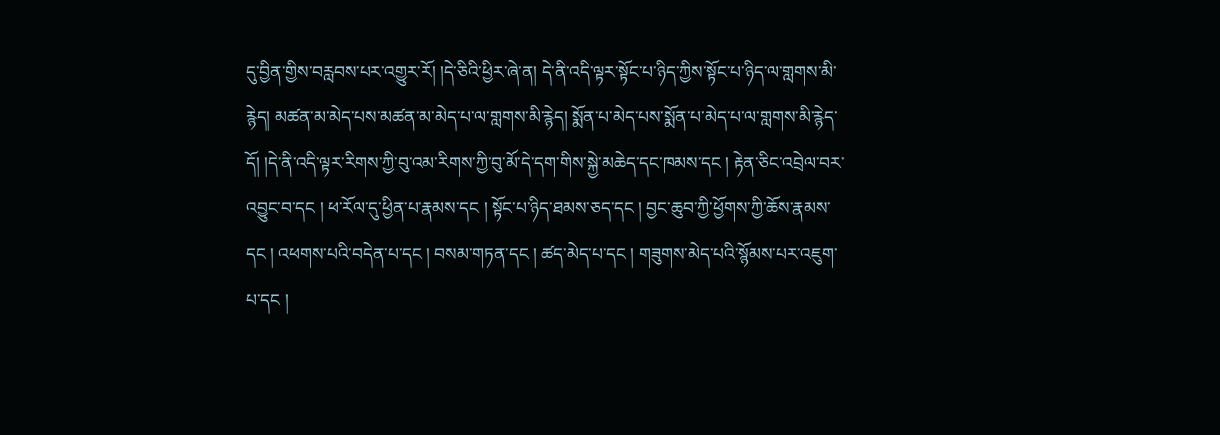དུ་བྱིན་གྱིས་བརླབས་པར་འགྱུར་རོ། །དེ་ཅིའི་ཕྱིར་ཞེ་ན། དེ་ནི་འདི་ལྟར་སྟོང་པ་ཉིད་ཀྱིས་སྟོང་པ་ཉིད་ལ་གླགས་མི་རྙེད། མཚན་མ་མེད་པས་མཚན་མ་མེད་པ་ལ་གླགས་མི་རྙེད། སྨོན་པ་མེད་པས་སྨོན་པ་མེད་པ་ལ་གླགས་མི་རྙེད་དོ། །དེ་ནི་འདི་ལྟར་རིགས་ཀྱི་བུ་འམ་རིགས་ཀྱི་བུ་མོ་དེ་དག་གིས་སྐྱེ་མཆེད་དང་ཁམས་དང ། རྟེན་ཅིང་འབྲེལ་བར་འབྱུང་བ་དང ། ཕ་རོལ་དུ་ཕྱིན་པ་རྣམས་དང ། སྟོང་པ་ཉིད་ཐམས་ཅད་དང ། བྱང་ཆུབ་ཀྱི་ཕྱོགས་ཀྱི་ཆོས་རྣམས་དང ། འཕགས་པའི་བདེན་པ་དང ། བསམ་གཏན་དང ། ཚད་མེད་པ་དང ། གཟུགས་མེད་པའི་སྙོམས་པར་འཇུག་པ་དང །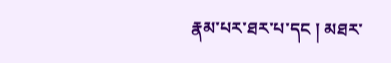རྣམ་པར་ཐར་པ་དང ། མཐར་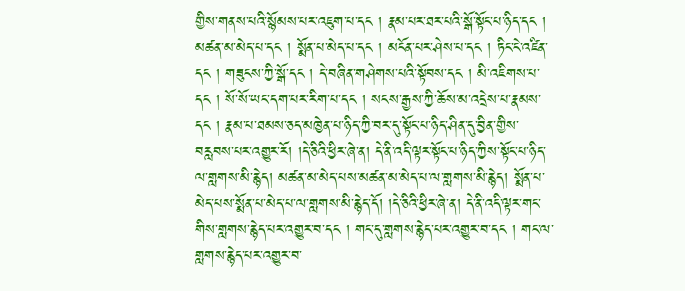གྱིས་གནས་པའི་སྙོམས་པར་འཇུག་པ་དང ། རྣམ་པར་ཐར་པའི་སྒོ་སྟོང་པ་ཉིད་དང ། མཚན་མ་མེད་པ་དང ། སྨོན་པ་མེད་པ་དང ། མངོན་པར་ཤེས་པ་དང ། ཏིང་ངེ་འཛིན་དང ། གཟུངས་ཀྱི་སྒོ་དང ། དེ་བཞིན་གཤེགས་པའི་སྟོབས་དང ། མི་འཇིགས་པ་དང ། སོ་སོ་ཡང་དག་པར་རིག་པ་དང ། སངས་རྒྱས་ཀྱི་ཆོས་མ་འདྲེས་པ་རྣམས་དང ། རྣམ་པ་ཐམས་ཅད་མཁྱེན་པ་ཉིད་ཀྱི་བར་དུ་སྟོང་པ་ཉིད་ཤིན་དུ་བྱིན་གྱིས་བརླབས་པར་འགྱུར་རོ། །དེ་ཅིའི་ཕྱིར་ཞེ་ན། དེ་ནི་འདི་ལྟར་སྟོང་པ་ཉིད་ཀྱིས་སྟོང་པ་ཉིད་ལ་གླགས་མི་རྙེད། མཚན་མ་མེད་པས་མཚན་མ་མེད་པ་ལ་གླགས་མི་རྙེད། སྨོན་པ་མེད་པས་སྨོན་པ་མེད་པ་ལ་གླགས་མི་རྙེད་དོ། །དེ་ཅིའི་ཕྱིར་ཞེ་ན། དེ་ནི་འདི་ལྟར་གང་གིས་གླགས་རྙེད་པར་འགྱུར་བ་དང ། གང་དུ་གླགས་རྙེད་པར་འགྱུར་བ་དང ། གང་ལ་གླགས་རྙེད་པར་འགྱུར་བ་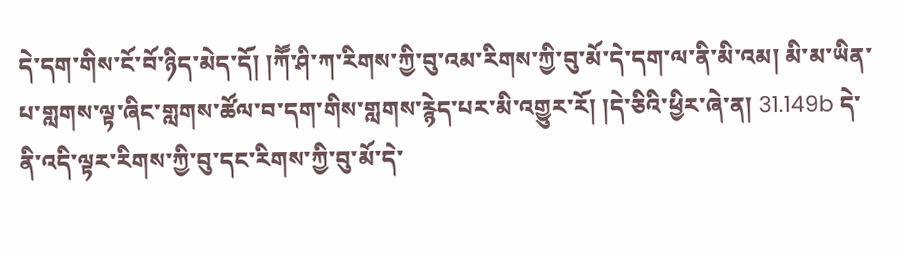དེ་དག་གིས་ངོ་བོ་ཉིད་མེད་དོ། །ཀཽ་ཤི་ཀ་རིགས་ཀྱི་བུ་འམ་རིགས་ཀྱི་བུ་མོ་དེ་དག་ལ་ནི་མི་འམ། མི་མ་ཡིན་པ་གླགས་ལྟ་ཞིང་གླགས་ཚོལ་བ་དག་གིས་གླགས་རྙེད་པར་མི་འགྱུར་རོ། །དེ་ཅིའི་ཕྱིར་ཞེ་ན། 31.149b དེ་ནི་འདི་ལྟར་རིགས་ཀྱི་བུ་དང་རིགས་ཀྱི་བུ་མོ་དེ་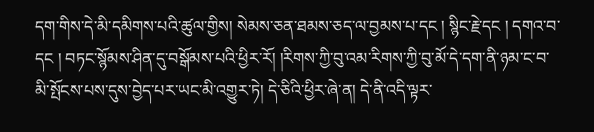དག་གིས་དེ་མི་དམིགས་པའི་ཚུལ་གྱིས། སེམས་ཅན་ཐམས་ཅད་ལ་བྱམས་པ་དང ། སྙིང་རྗེ་དང ། དགའ་བ་དང ། བཏང་སྙོམས་ཤིན་དུ་བསྒོམས་པའི་ཕྱིར་རོ། །རིགས་ཀྱི་བུ་འམ་རིགས་ཀྱི་བུ་མོ་དེ་དག་ནི་ཉམ་ང་བ་མི་སྤོངས་པས་དུས་བྱེད་པར་ཡང་མི་འགྱུར་ཏེ། དེ་ཅིའི་ཕྱིར་ཞེ་ན། དེ་ནི་འདི་ལྟར་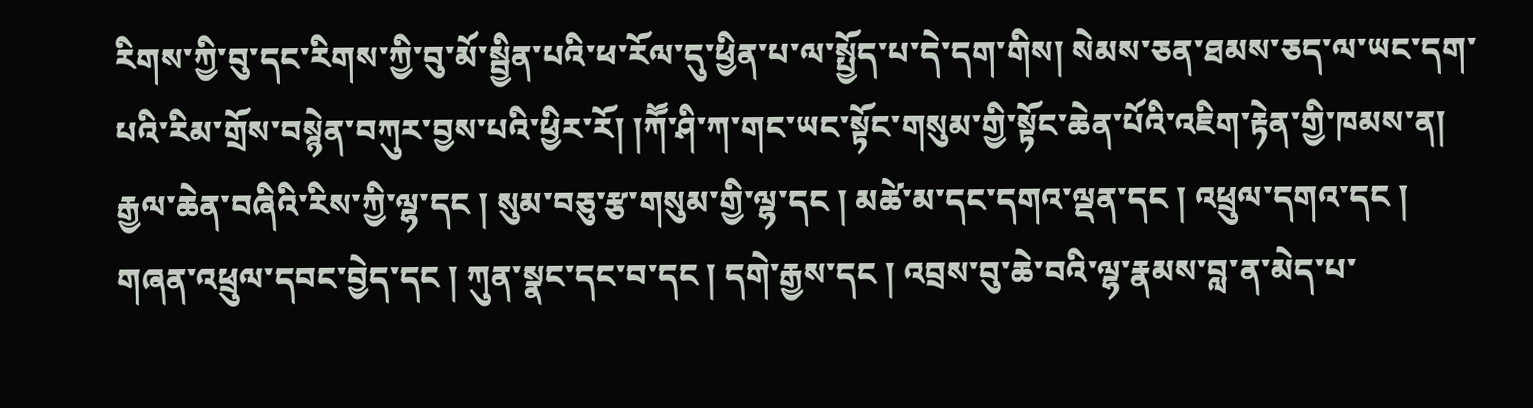རིགས་ཀྱི་བུ་དང་རིགས་ཀྱི་བུ་མོ་སྦྱིན་པའི་ཕ་རོལ་དུ་ཕྱིན་པ་ལ་སྤྱོད་པ་དེ་དག་གིས། སེམས་ཅན་ཐམས་ཅད་ལ་ཡང་དག་པའི་རིམ་གྲོས་བསྙེན་བཀུར་བྱས་པའི་ཕྱིར་རོ། །ཀཽ་ཤི་ཀ་གང་ཡང་སྟོང་གསུམ་གྱི་སྟོང་ཆེན་པོའི་འཇིག་རྟེན་གྱི་ཁམས་ན། རྒྱལ་ཆེན་བཞིའི་རིས་ཀྱི་ལྷ་དང ། སུམ་བཅུ་རྩ་གསུམ་གྱི་ལྷ་དང ། མཚེ་མ་དང་དགའ་ལྡན་དང ། འཕྲུལ་དགའ་དང ། གཞན་འཕྲུལ་དབང་བྱེད་དང ། ཀུན་སྣང་དང་བ་དང ། དགེ་རྒྱས་དང ། འབྲས་བུ་ཆེ་བའི་ལྷ་རྣམས་བླ་ན་མེད་པ་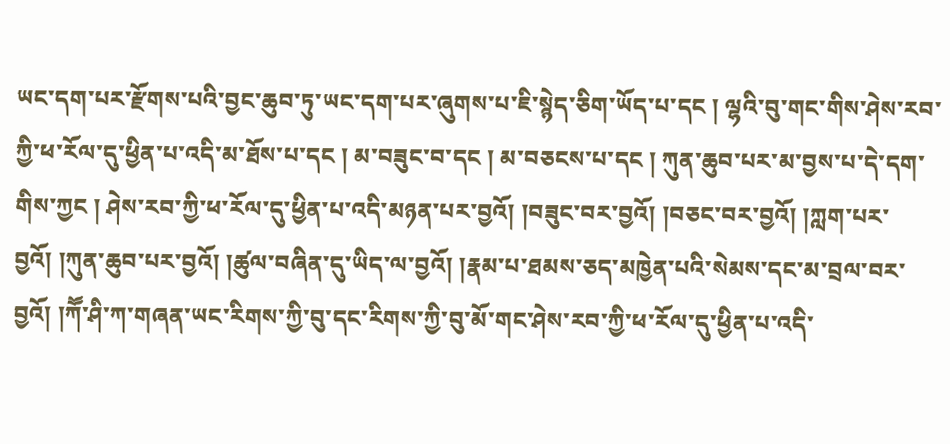ཡང་དག་པར་རྫོགས་པའི་བྱང་ཆུབ་ཏུ་ཡང་དག་པར་ཞུགས་པ་ཇི་སྙེད་ཅིག་ཡོད་པ་དང ། ལྷའི་བུ་གང་གིས་ཤེས་རབ་ཀྱི་ཕ་རོལ་དུ་ཕྱིན་པ་འདི་མ་ཐོས་པ་དང ། མ་བཟུང་བ་དང ། མ་བཅངས་པ་དང ། ཀུན་ཆུབ་པར་མ་བྱས་པ་དེ་དག་གིས་ཀྱང ། ཤེས་རབ་ཀྱི་ཕ་རོལ་དུ་ཕྱིན་པ་འདི་མཉན་པར་བྱའོ། །བཟུང་བར་བྱའོ། །བཅང་བར་བྱའོ། །ཀླག་པར་བྱའོ། །ཀུན་ཆུབ་པར་བྱའོ། །ཚུལ་བཞིན་དུ་ཡིད་ལ་བྱའོ། །རྣམ་པ་ཐམས་ཅད་མཁྱེན་པའི་སེམས་དང་མ་བྲལ་བར་བྱའོ། །ཀཽ་ཤི་ཀ་གཞན་ཡང་རིགས་ཀྱི་བུ་དང་རིགས་ཀྱི་བུ་མོ་གང་ཤེས་རབ་ཀྱི་ཕ་རོལ་དུ་ཕྱིན་པ་འདི་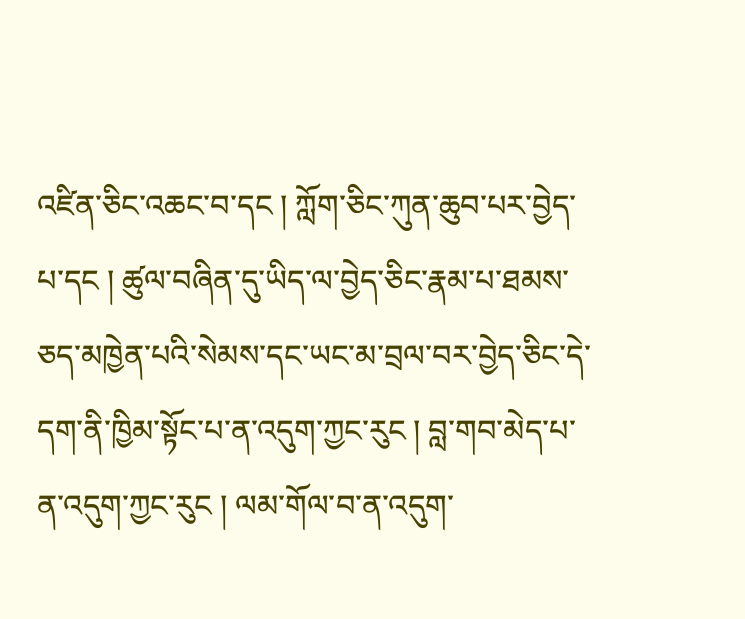འཛིན་ཅིང་འཆང་བ་དང ། ཀློག་ཅིང་ཀུན་ཆུབ་པར་བྱེད་པ་དང ། ཚུལ་བཞིན་དུ་ཡིད་ལ་བྱེད་ཅིང་རྣམ་པ་ཐམས་ཅད་མཁྱེན་པའི་སེམས་དང་ཡང་མ་བྲལ་བར་བྱེད་ཅིང་དེ་དག་ནི་ཁྱིམ་སྟོང་པ་ན་འདུག་ཀྱང་རུང ། བླ་གབ་མེད་པ་ན་འདུག་ཀྱང་རུང ། ལམ་གོལ་བ་ན་འདུག་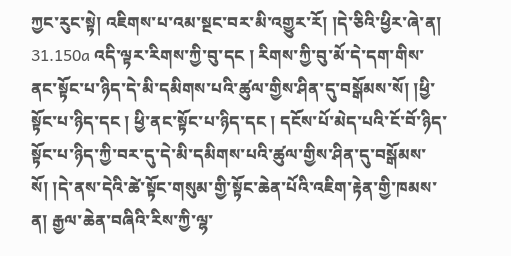ཀྱང་རུང་སྟེ། འཇིགས་པ་འམ་སྔང་བར་མི་འགྱུར་རོ། །དེ་ཅིའི་ཕྱིར་ཞེ་ན། 31.150a འདི་ལྟར་རིགས་ཀྱི་བུ་དང ། རིགས་ཀྱི་བུ་མོ་དེ་དག་གིས་ནང་སྟོང་པ་ཉིད་དེ་མི་དམིགས་པའི་ཚུལ་གྱིས་ཤིན་དུ་བསྒོམས་སོ། །ཕྱི་སྟོང་པ་ཉིད་དང ། ཕྱི་ནང་སྟོང་པ་ཉིད་དང ། དངོས་པོ་མེད་པའི་ངོ་བོ་ཉིད་སྟོང་པ་ཉིད་ཀྱི་བར་དུ་དེ་མི་དམིགས་པའི་ཚུལ་གྱིས་ཤིན་དུ་བསྒོམས་སོ། །དེ་ནས་དེའི་ཚེ་སྟོང་གསུམ་གྱི་སྟོང་ཆེན་པོའི་འཇིག་རྟེན་གྱི་ཁམས་ན། རྒྱལ་ཆེན་བཞིའི་རིས་ཀྱི་ལྷ་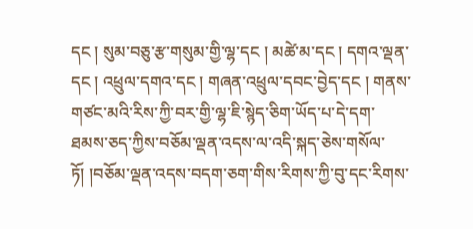དང ། སུམ་བཅུ་རྩ་གསུམ་གྱི་ལྷ་དང ། མཚེ་མ་དང ། དགའ་ལྡན་དང ། འཕྲུལ་དགའ་དང ། གཞན་འཕྲུལ་དབང་བྱེད་དང ། གནས་གཙང་མའི་རིས་ཀྱི་བར་གྱི་ལྷ་ཇི་སྙེད་ཅིག་ཡོད་པ་དེ་དག་ཐམས་ཅད་ཀྱིས་བཅོམ་ལྡན་འདས་ལ་འདི་སྐད་ཅེས་གསོལ་ཏོ། །བཅོམ་ལྡན་འདས་བདག་ཅག་གིས་རིགས་ཀྱི་བུ་དང་རིགས་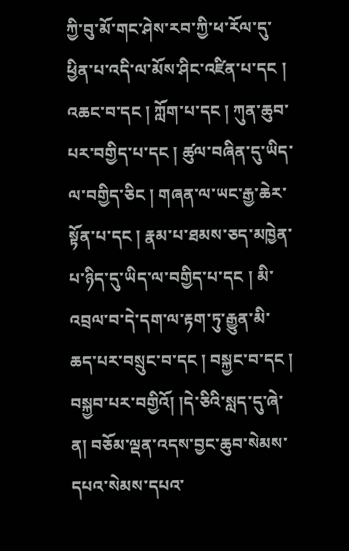ཀྱི་བུ་མོ་གང་ཤེས་རབ་ཀྱི་ཕ་རོལ་དུ་ཕྱིན་པ་འདི་ལ་མོས་ཤིང་འཛིན་པ་དང ། འཆང་བ་དང ། ཀློག་པ་དང ། ཀུན་ཆུབ་པར་བགྱིད་པ་དང ། ཚུལ་བཞིན་དུ་ཡིད་ལ་བགྱིད་ཅིང ། གཞན་ལ་ཡང་རྒྱ་ཆེར་སྟོན་པ་དང ། རྣམ་པ་ཐམས་ཅད་མཁྱེན་པ་ཉིད་དུ་ཡིད་ལ་བགྱིད་པ་དང ། མི་འབྲལ་བ་དེ་དག་ལ་རྟག་ཏུ་རྒྱུན་མི་ཆད་པར་བསྲུང་བ་དང ། བསྐྱང་བ་དང ། བསྐྱབ་པར་བགྱིའོ། །དེ་ཅིའི་སླད་དུ་ཞེ་ན། བཅོམ་ལྡན་འདས་བྱང་ཆུབ་སེམས་དཔའ་སེམས་དཔའ་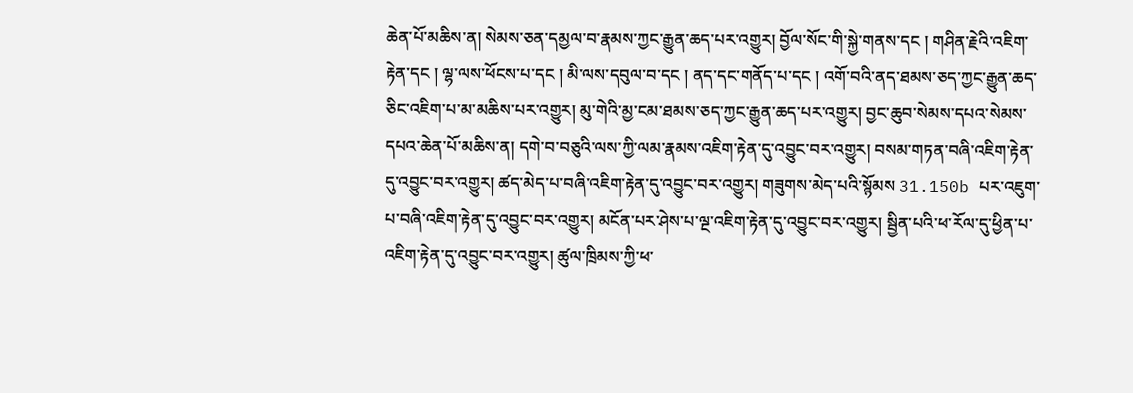ཆེན་པོ་མཆིས་ན། སེམས་ཅན་དམྱལ་བ་རྣམས་ཀྱང་རྒྱུན་ཆད་པར་འགྱུར། བྱོལ་སོང་གི་སྐྱེ་གནས་དང ། གཤིན་རྗེའི་འཇིག་རྟེན་དང ། ལྷ་ལས་ཕོངས་པ་དང ། མི་ལས་དབུལ་བ་དང ། ནད་དང་གནོད་པ་དང ། འགོ་བའི་ནད་ཐམས་ཅད་ཀྱང་རྒྱུན་ཆད་ཅིང་འཇིག་པ་མ་མཆིས་པར་འགྱུར། མུ་གེའི་མྱ་ངམ་ཐམས་ཅད་ཀྱང་རྒྱུན་ཆད་པར་འགྱུར། བྱང་ཆུབ་སེམས་དཔའ་སེམས་དཔའ་ཆེན་པོ་མཆིས་ན། དགེ་བ་བཅུའི་ལས་ཀྱི་ལམ་རྣམས་འཇིག་རྟེན་དུ་འབྱུང་བར་འགྱུར། བསམ་གཏན་བཞི་འཇིག་རྟེན་དུ་འབྱུང་བར་འགྱུར། ཚད་མེད་པ་བཞི་འཇིག་རྟེན་དུ་འབྱུང་བར་འགྱུར། གཟུགས་མེད་པའི་སྙོམས 31.150b པར་འཇུག་པ་བཞི་འཇིག་རྟེན་དུ་འབྱུང་བར་འགྱུར། མངོན་པར་ཤེས་པ་ལྔ་འཇིག་རྟེན་དུ་འབྱུང་བར་འགྱུར། སྦྱིན་པའི་ཕ་རོལ་དུ་ཕྱིན་པ་འཇིག་རྟེན་དུ་འབྱུང་བར་འགྱུར། ཚུལ་ཁྲིམས་ཀྱི་ཕ་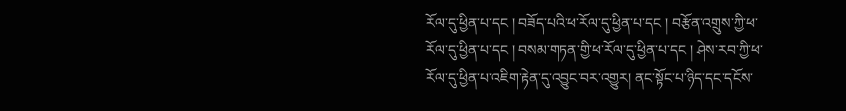རོལ་དུ་ཕྱིན་པ་དང ། བཟོད་པའི་ཕ་རོལ་དུ་ཕྱིན་པ་དང ། བརྩོན་འགྲུས་ཀྱི་ཕ་རོལ་དུ་ཕྱིན་པ་དང ། བསམ་གཏན་གྱི་ཕ་རོལ་དུ་ཕྱིན་པ་དང ། ཤེས་རབ་ཀྱི་ཕ་རོལ་དུ་ཕྱིན་པ་འཇིག་རྟེན་དུ་འབྱུང་བར་འགྱུར། ནང་སྟོང་པ་ཉིད་དང་དངོས་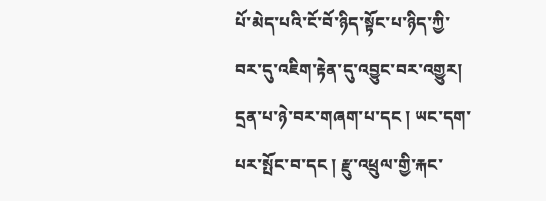པོ་མེད་པའི་ངོ་བོ་ཉིད་སྟོང་པ་ཉིད་ཀྱི་བར་དུ་འཇིག་རྟེན་དུ་འབྱུང་བར་འགྱུར། དྲན་པ་ཉེ་བར་གཞག་པ་དང ། ཡང་དག་པར་སྤོང་བ་དང ། རྫུ་འཕྲུལ་གྱི་རྐང་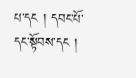པ་དང ། དབང་པོ་དང་སྟོབས་དང །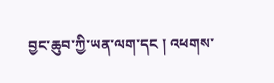བྱང་ཆུབ་ཀྱི་ཡན་ལག་དང ། འཕགས་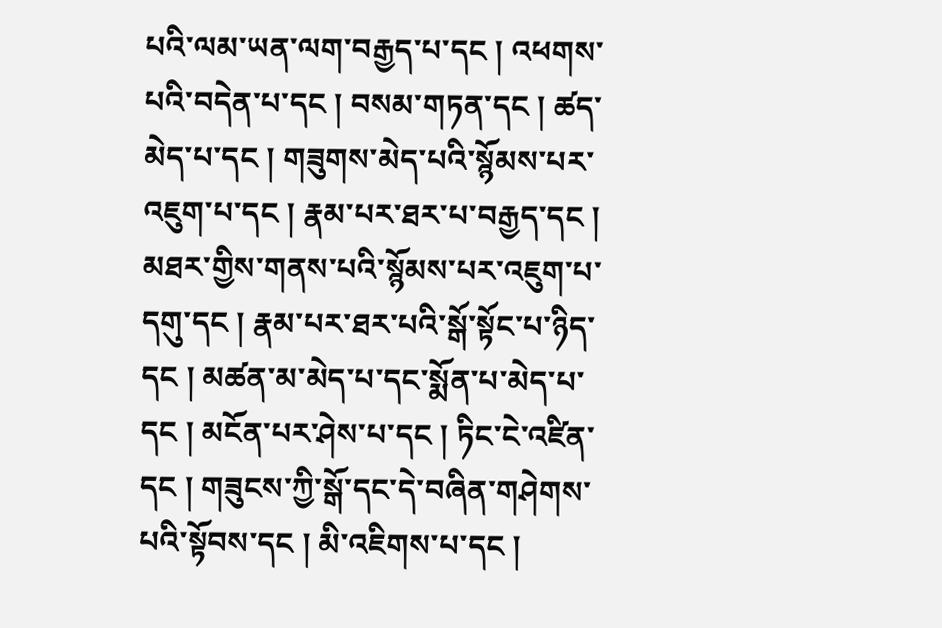པའི་ལམ་ཡན་ལག་བརྒྱད་པ་དང ། འཕགས་པའི་བདེན་པ་དང ། བསམ་གཏན་དང ། ཚད་མེད་པ་དང ། གཟུགས་མེད་པའི་སྙོམས་པར་འཇུག་པ་དང ། རྣམ་པར་ཐར་པ་བརྒྱད་དང ། མཐར་གྱིས་གནས་པའི་སྙོམས་པར་འཇུག་པ་དགུ་དང ། རྣམ་པར་ཐར་པའི་སྒོ་སྟོང་པ་ཉིད་དང ། མཚན་མ་མེད་པ་དང་སྨོན་པ་མེད་པ་དང ། མངོན་པར་ཤེས་པ་དང ། ཏིང་ངེ་འཛིན་དང ། གཟུངས་ཀྱི་སྒོ་དང་དེ་བཞིན་གཤེགས་པའི་སྟོབས་དང ། མི་འཇིགས་པ་དང །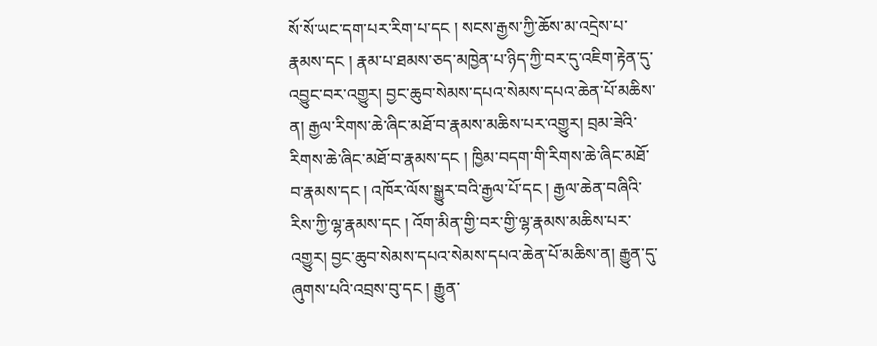སོ་སོ་ཡང་དག་པར་རིག་པ་དང ། སངས་རྒྱས་ཀྱི་ཆོས་མ་འདྲེས་པ་རྣམས་དང ། རྣམ་པ་ཐམས་ཅད་མཁྱེན་པ་ཉིད་ཀྱི་བར་དུ་འཇིག་རྟེན་དུ་འབྱུང་བར་འགྱུར། བྱང་ཆུབ་སེམས་དཔའ་སེམས་དཔའ་ཆེན་པོ་མཆིས་ན། རྒྱལ་རིགས་ཆེ་ཞིང་མཐོ་བ་རྣམས་མཆིས་པར་འགྱུར། བྲམ་ཟེའི་རིགས་ཆེ་ཞིང་མཐོ་བ་རྣམས་དང ། ཁྱིམ་བདག་གི་རིགས་ཆེ་ཞིང་མཐོ་བ་རྣམས་དང ། འཁོར་ལོས་སྒྱུར་བའི་རྒྱལ་པོ་དང ། རྒྱལ་ཆེན་བཞིའི་རིས་ཀྱི་ལྷ་རྣམས་དང ། འོག་མིན་གྱི་བར་གྱི་ལྷ་རྣམས་མཆིས་པར་འགྱུར། བྱང་ཆུབ་སེམས་དཔའ་སེམས་དཔའ་ཆེན་པོ་མཆིས་ན། རྒྱུན་དུ་ཞུགས་པའི་འབྲས་བུ་དང ། རྒྱུན་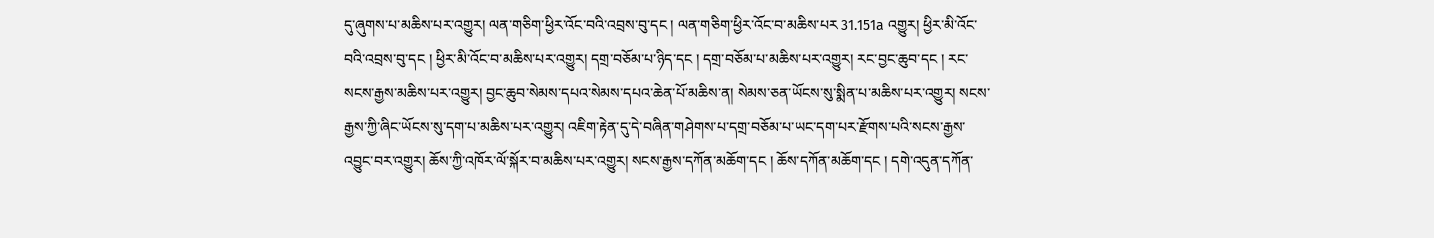དུ་ཞུགས་པ་མཆིས་པར་འགྱུར། ལན་གཅིག་ཕྱིར་འོང་བའི་འབྲས་བུ་དང ། ལན་གཅིག་ཕྱིར་འོང་བ་མཆིས་པར 31.151a འགྱུར། ཕྱིར་མི་འོང་བའི་འབྲས་བུ་དང ། ཕྱིར་མི་འོང་བ་མཆིས་པར་འགྱུར། དགྲ་བཅོམ་པ་ཉིད་དང ། དགྲ་བཅོམ་པ་མཆིས་པར་འགྱུར། རང་བྱང་ཆུབ་དང ། རང་སངས་རྒྱས་མཆིས་པར་འགྱུར། བྱང་ཆུབ་སེམས་དཔའ་སེམས་དཔའ་ཆེན་པོ་མཆིས་ན། སེམས་ཅན་ཡོངས་སུ་སྨིན་པ་མཆིས་པར་འགྱུར། སངས་རྒྱས་ཀྱི་ཞིང་ཡོངས་སུ་དག་པ་མཆིས་པར་འགྱུར། འཇིག་རྟེན་དུ་དེ་བཞིན་གཤེགས་པ་དགྲ་བཅོམ་པ་ཡང་དག་པར་རྫོགས་པའི་སངས་རྒྱས་འབྱུང་བར་འགྱུར། ཆོས་ཀྱི་འཁོར་ལོ་སྐོར་བ་མཆིས་པར་འགྱུར། སངས་རྒྱས་དཀོན་མཆོག་དང ། ཆོས་དཀོན་མཆོག་དང ། དགེ་འདུན་དཀོན་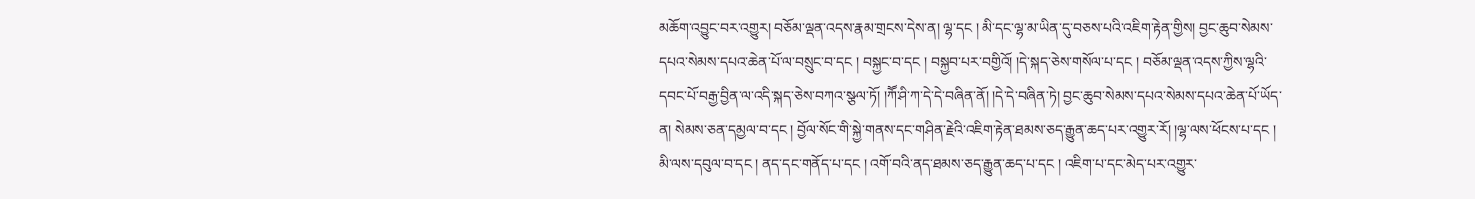མཆོག་འབྱུང་བར་འགྱུར། བཅོམ་ལྡན་འདས་རྣམ་གྲངས་དེས་ན། ལྷ་དང ། མི་དང་ལྷ་མ་ཡིན་དུ་བཅས་པའི་འཇིག་རྟེན་གྱིས། བྱང་ཆུབ་སེམས་དཔའ་སེམས་དཔའ་ཆེན་པོ་ལ་བསྲུང་བ་དང ། བསྐྱང་བ་དང ། བསྐྱབ་པར་བགྱིའོ། །དེ་སྐད་ཅེས་གསོལ་པ་དང ། བཅོམ་ལྡན་འདས་ཀྱིས་ལྷའི་དབང་པོ་བརྒྱ་བྱིན་ལ་འདི་སྐད་ཅེས་བཀའ་སྩལ་ཏོ། །ཀཽ་ཤི་ཀ་དེ་དེ་བཞིན་ནོ། །དེ་དེ་བཞིན་ཏེ། བྱང་ཆུབ་སེམས་དཔའ་སེམས་དཔའ་ཆེན་པོ་ཡོད་ན། སེམས་ཅན་དམྱལ་བ་དང ། བྱོལ་སོང་གི་སྐྱེ་གནས་དང་གཤིན་རྗེའི་འཇིག་རྟེན་ཐམས་ཅད་རྒྱུན་ཆད་པར་འགྱུར་རོ། །ལྷ་ལས་ཕོངས་པ་དང ། མི་ལས་དབུལ་བ་དང ། ནད་དང་གནོད་པ་དང ། འགོ་བའི་ནད་ཐམས་ཅད་རྒྱུན་ཆད་པ་དང ། འཇིག་པ་དང་མེད་པར་འགྱུར་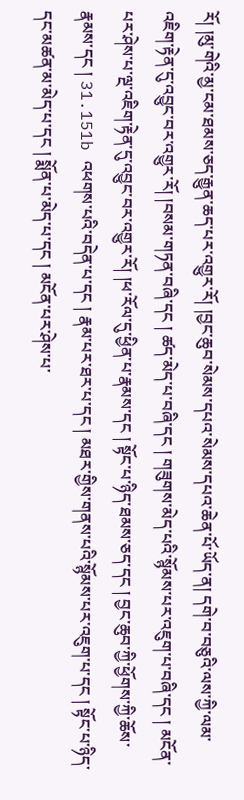རོ། །མུ་གེའི་མྱ་ངམ་ཐམས་ཅད་རྒྱུན་ཆད་པར་འགྱུར་རོ། །བྱང་ཆུབ་སེམས་དཔའ་སེམས་དཔའ་ཆེན་པོ་ཡོད་ན། དགེ་བ་བཅུའི་ལས་ཀྱི་ལམ་འཇིག་རྟེན་དུ་འབྱུང་བར་འགྱུར་རོ། །བསམ་གཏན་བཞི་དང ། ཚད་མེད་པ་བཞི་དང ། གཟུགས་མེད་པའི་སྙོམས་པར་འཇུག་པ་བཞི་དང ། མངོན་པར་ཤེས་པ་ལྔ་འཇིག་རྟེན་དུ་འབྱུང་བར་འགྱུར་རོ། །ཕ་རོལ་དུ་ཕྱིན་པ་རྣམས་དང ། སྟོང་པ་ཉིད་ཐམས་ཅད་དང ། བྱང་ཆུབ་ཀྱི་ཕྱོགས་ཀྱི་ཆོས་རྣམས་དང ། 31.151b འཕགས་པའི་བདེན་པ་དང ། རྣམ་པར་ཐར་པ་དང ། མཐར་གྱིས་གནས་པའི་སྙོམས་པར་འཇུག་པ་དང ། སྟོང་པ་ཉིད་དང་མཚན་མ་མེད་པ་དང ། སྨོན་པ་མེད་པ་དང ། མངོན་པར་ཤེས་པ་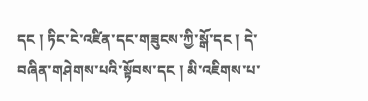དང ། ཏིང་ངེ་འཛིན་དང་གཟུངས་ཀྱི་སྒོ་དང ། དེ་བཞིན་གཤེགས་པའི་སྟོབས་དང ། མི་འཇིགས་པ་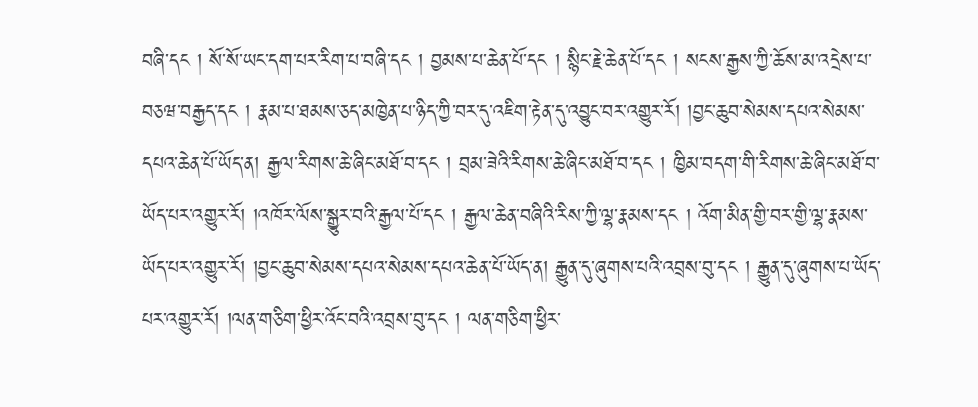བཞི་དང ། སོ་སོ་ཡང་དག་པར་རིག་པ་བཞི་དང ། བྱམས་པ་ཆེན་པོ་དང ། སྙིང་རྗེ་ཆེན་པོ་དང ། སངས་རྒྱས་ཀྱི་ཆོས་མ་འདྲེས་པ་བཅཝ་བརྒྱད་དང ། རྣམ་པ་ཐམས་ཅད་མཁྱེན་པ་ཉིད་ཀྱི་བར་དུ་འཇིག་རྟེན་དུ་འབྱུང་བར་འགྱུར་རོ། །བྱང་ཆུབ་སེམས་དཔའ་སེམས་དཔའ་ཆེན་པོ་ཡོད་ན། རྒྱལ་རིགས་ཆེ་ཞིང་མཐོ་བ་དང ། བྲམ་ཟེའི་རིགས་ཆེ་ཞིང་མཐོ་བ་དང ། ཁྱིམ་བདག་གི་རིགས་ཆེ་ཞིང་མཐོ་བ་ཡོད་པར་འགྱུར་རོ། །འཁོར་ལོས་སྒྱུར་བའི་རྒྱལ་པོ་དང ། རྒྱལ་ཆེན་བཞིའི་རིས་ཀྱི་ལྷ་རྣམས་དང ། འོག་མིན་གྱི་བར་གྱི་ལྷ་རྣམས་ཡོད་པར་འགྱུར་རོ། །བྱང་ཆུབ་སེམས་དཔའ་སེམས་དཔའ་ཆེན་པོ་ཡོད་ན། རྒྱུན་དུ་ཞུགས་པའི་འབྲས་བུ་དང ། རྒྱུན་དུ་ཞུགས་པ་ཡོད་པར་འགྱུར་རོ། །ལན་གཅིག་ཕྱིར་འོང་བའི་འབྲས་བུ་དང ། ལན་གཅིག་ཕྱིར་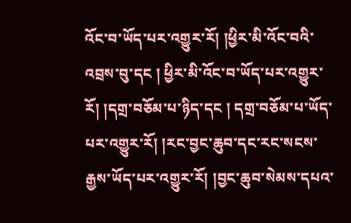འོང་བ་ཡོད་པར་འགྱུར་རོ། །ཕྱིར་མི་འོང་བའི་འབྲས་བུ་དང ། ཕྱིར་མི་འོང་བ་ཡོད་པར་འགྱུར་རོ། །དགྲ་བཅོམ་པ་ཉིད་དང ། དགྲ་བཅོམ་པ་ཡོད་པར་འགྱུར་རོ། །རང་བྱང་ཆུབ་དང་རང་སངས་རྒྱས་ཡོད་པར་འགྱུར་རོ། །བྱང་ཆུབ་སེམས་དཔའ་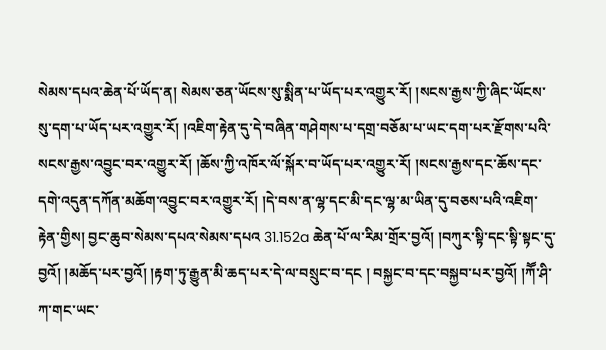སེམས་དཔའ་ཆེན་པོ་ཡོད་ན། སེམས་ཅན་ཡོངས་སུ་སྨིན་པ་ཡོད་པར་འགྱུར་རོ། །སངས་རྒྱས་ཀྱི་ཞིང་ཡོངས་སུ་དག་པ་ཡོད་པར་འགྱུར་རོ། །འཇིག་རྟེན་དུ་དེ་བཞིན་གཤེགས་པ་དགྲ་བཅོམ་པ་ཡང་དག་པར་རྫོགས་པའི་སངས་རྒྱས་འབྱུང་བར་འགྱུར་རོ། །ཆོས་ཀྱི་འཁོར་ལོ་སྐོར་བ་ཡོད་པར་འགྱུར་རོ། །སངས་རྒྱས་དང་ཆོས་དང་དགེ་འདུན་དཀོན་མཆོག་འབྱུང་བར་འགྱུར་རོ། །དེ་བས་ན་ལྷ་དང་མི་དང་ལྷ་མ་ཡིན་དུ་བཅས་པའི་འཇིག་རྟེན་གྱིས། བྱང་ཆུབ་སེམས་དཔའ་སེམས་དཔའ 31.152a ཆེན་པོ་ལ་རིམ་གྲོར་བྱའོ། །བཀུར་སྟི་དང་སྟི་སྟང་དུ་བྱའོ། །མཆོད་པར་བྱའོ། །རྟག་ཏུ་རྒྱུན་མི་ཆད་པར་དེ་ལ་བསྲུང་བ་དང ། བསྐྱང་བ་དང་བསྐྱབ་པར་བྱའོ། །ཀཽ་ཤི་ཀ་གང་ཡང་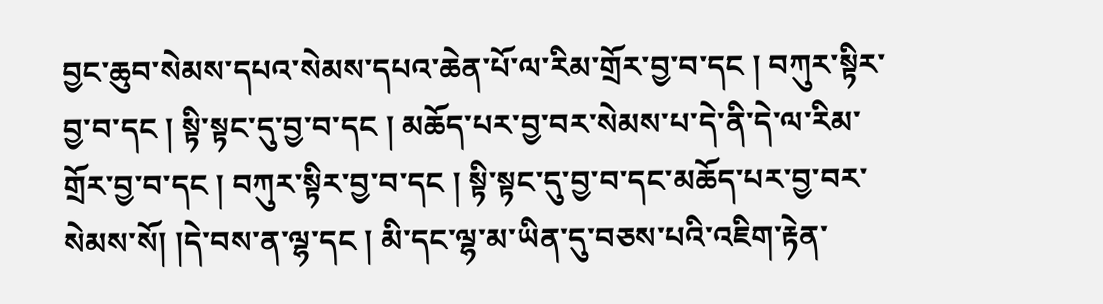བྱང་ཆུབ་སེམས་དཔའ་སེམས་དཔའ་ཆེན་པོ་ལ་རིམ་གྲོར་བྱ་བ་དང ། བཀུར་སྟིར་བྱ་བ་དང ། སྟི་སྟང་དུ་བྱ་བ་དང ། མཆོད་པར་བྱ་བར་སེམས་པ་དེ་ནི་དེ་ལ་རིམ་གྲོར་བྱ་བ་དང ། བཀུར་སྟིར་བྱ་བ་དང ། སྟི་སྟང་དུ་བྱ་བ་དང་མཆོད་པར་བྱ་བར་སེམས་སོ། །དེ་བས་ན་ལྷ་དང ། མི་དང་ལྷ་མ་ཡིན་དུ་བཅས་པའི་འཇིག་རྟེན་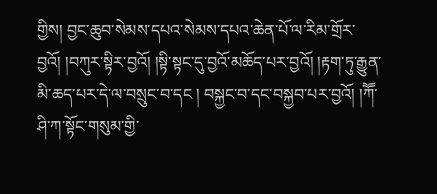གྱིས། བྱང་ཆུབ་སེམས་དཔའ་སེམས་དཔའ་ཆེན་པོ་ལ་རིམ་གྲོར་བྱའོ། །བཀུར་སྟིར་བྱའོ། །སྟི་སྟང་དུ་བྱའོ་མཆོད་པར་བྱའོ། །རྟག་ཏུ་རྒྱུན་མི་ཆད་པར་དེ་ལ་བསྲུང་བ་དང ། བསྐྱང་བ་དང་བསྐྱབ་པར་བྱའོ། །ཀཽ་ཤི་ཀ་སྟོང་གསུམ་གྱི་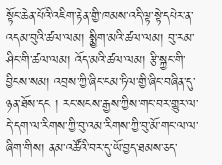སྟོང་ཆེན་པོའི་འཇིག་རྟེན་གྱི་ཁམས་འདི་ལྟ་སྟེ་དཔེར་ན་འདམ་བུའི་ཚལ་ལམ། སྨྱིག་མའི་ཚལ་ལམ། བུ་རམ་ཤིང་གི་ཚལ་ལམ། འོད་མའི་ཚལ་ལམ། རྩི་སྐྱང་གི་བྱིངས་སམ། འབྲས་ཀྱི་ཞིང་ངམ་ཏིལ་གྱི་ཞིང་བཞིན་དུ་ཉན་ཐོས་དང ། རང་སངས་རྒྱས་ཀྱིས་གང་བར་གྱུར་ལ་དེ་དག་ལ་རིགས་ཀྱི་བུ་འམ་རིགས་ཀྱི་བུ་མོ་གང་ལ་ལ་ཞིག་གིས། ནམ་འཚོའི་བར་དུ་ཡོ་བྱད་ཐམས་ཅད་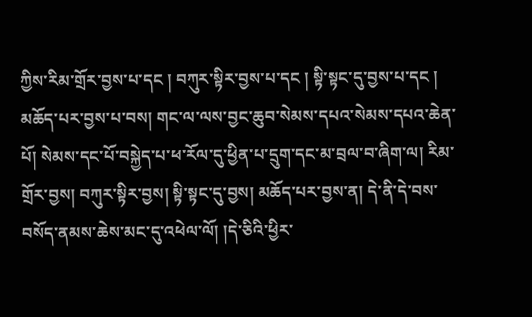ཀྱིས་རིམ་གྲོར་བྱས་པ་དང ། བཀུར་སྟིར་བྱས་པ་དང ། སྟི་སྟང་དུ་བྱས་པ་དང ། མཆོད་པར་བྱས་པ་བས། གང་ལ་ལས་བྱང་ཆུབ་སེམས་དཔའ་སེམས་དཔའ་ཆེན་པོ། སེམས་དང་པོ་བསྐྱེད་པ་ཕ་རོལ་དུ་ཕྱིན་པ་དྲུག་དང་མ་བྲལ་བ་ཞིག་ལ། རིམ་གྲོར་བྱས། བཀུར་སྟིར་བྱས། སྟི་སྟང་དུ་བྱས། མཆོད་པར་བྱས་ན། དེ་ནི་དེ་བས་བསོད་ནམས་ཆེས་མང་དུ་འཕེལ་ལོ། །དེ་ཅིའི་ཕྱིར་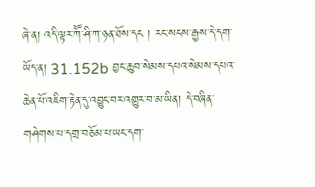ཞེ་ན། འདི་ལྟར་ཀཽ་ཤི་ཀ་ཉན་ཐོས་དང ། རང་སངས་རྒྱས་དེ་དག་ཡོད་ན། 31.152b བྱང་ཆུབ་སེམས་དཔའ་སེམས་དཔའ་ཆེན་པོ་འཇིག་རྟེན་དུ་འབྱུང་བར་འགྱུར་བ་མ་ཡིན། དེ་བཞིན་གཤེགས་པ་དགྲ་བཅོམ་པ་ཡང་དག་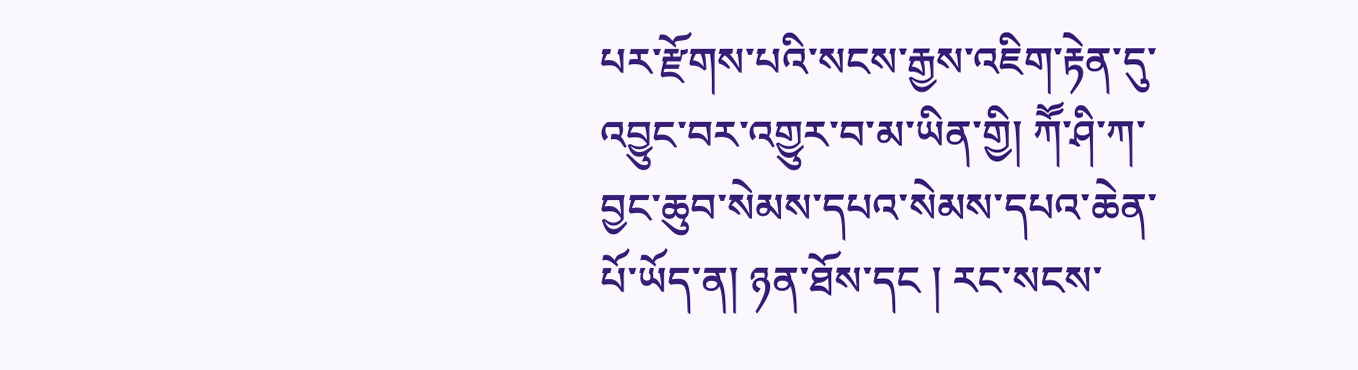པར་རྫོགས་པའི་སངས་རྒྱས་འཇིག་རྟེན་དུ་འབྱུང་བར་འགྱུར་བ་མ་ཡིན་གྱི། ཀཽ་ཤི་ཀ་བྱང་ཆུབ་སེམས་དཔའ་སེམས་དཔའ་ཆེན་པོ་ཡོད་ན། ཉན་ཐོས་དང ། རང་སངས་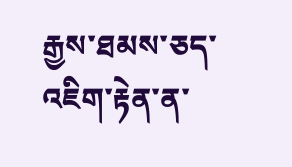རྒྱས་ཐམས་ཅད་འཇིག་རྟེན་ན་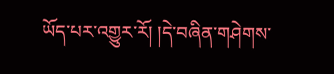ཡོད་པར་འགྱུར་རོ། །དེ་བཞིན་གཤེགས་